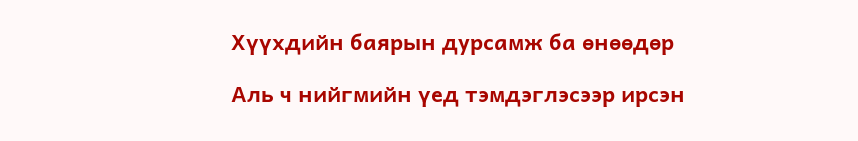Хүүхдийн баярын дурсамж ба өнөөдөр

Аль ч нийгмийн үед тэмдэглэсээр ирсэн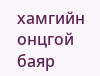хамгийн онцгой баяр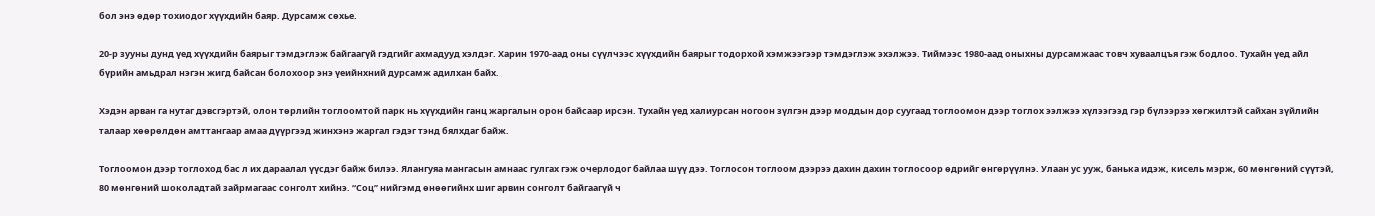бол энэ өдөр тохиодог хүүхдийн баяр. Дурсамж сөхье.

20-р зууны дунд үед хүүхдийн баярыг тэмдэглэж байгаагүй гэдгийг ахмадууд хэлдэг. Харин 1970-аад оны сүүлчээс хүүхдийн баярыг тодорхой хэмжээгээр тэмдэглэж эхэлжээ. Тиймээс 1980-аад оныхны дурсамжаас товч хуваалцъя гэж бодлоо. Тухайн үед айл бүрийн амьдрал нэгэн жигд байсан болохоор энэ үеийнхний дурсамж адилхан байх.

Хэдэн арван га нутаг дэвсгэртэй, олон төрлийн тоглоомтой парк нь хүүхдийн ганц жаргалын орон байсаар ирсэн. Тухайн үед халиурсан ногоон зүлгэн дээр моддын дор суугаад тоглоомон дээр тоглох ээлжээ хүлээгээд гэр бүлээрээ хөгжилтэй сайхан зүйлийн талаар хөөрөлдөн амттангаар амаа дүүргээд жинхэнэ жаргал гэдэг тэнд бялхдаг байж.

Тоглоомон дээр тоглоход бас л их дараалал үүсдэг байж билээ. Ялангуяа мангасын амнаас гулгах гэж очерлодог байлаа шүү дээ. Тоглосон тоглоом дээрээ дахин дахин тоглосоор өдрийг өнгөрүүлнэ. Улаан ус ууж, банька идэж, кисель мэрж, 60 мөнгөний сүүтэй, 80 мөнгөний шоколадтай зайрмагаас сонголт хийнэ. “Соц” нийгэмд өнөөгийнх шиг арвин сонголт байгаагүй ч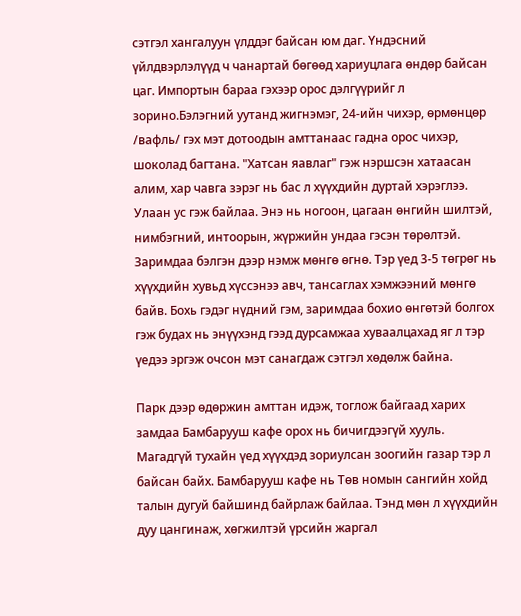сэтгэл хангалуун үлддэг байсан юм даг. Үндэсний үйлдвэрлэлүүд ч чанартай бөгөөд хариуцлага өндөр байсан цаг. Импортын бараа гэхээр орос дэлгүүрийг л зорино.Бэлэгний уутанд жигнэмэг, 24-ийн чихэр, өрмөнцөр /вафль/ гэх мэт дотоодын амттанаас гадна орос чихэр, шоколад багтана. "Хатсан яавлаг" гэж нэршсэн хатаасан алим, хар чавга зэрэг нь бас л хүүхдийн дуртай хэрэглээ. Улаан ус гэж байлаа. Энэ нь ногоон, цагаан өнгийн шилтэй, нимбэгний, интоорын, жүржийн ундаа гэсэн төрөлтэй. Заримдаа бэлгэн дээр нэмж мөнгө өгнө. Тэр үед 3-5 төгрөг нь хүүхдийн хувьд хүссэнээ авч, тансаглах хэмжээний мөнгө байв. Бохь гэдэг нүдний гэм, заримдаа бохио өнгөтэй болгох гэж будах нь энүүхэнд гээд дурсамжаа хуваалцахад яг л тэр үедээ эргэж очсон мэт санагдаж сэтгэл хөдөлж байна.

Парк дээр өдөржин амттан идэж, тоглож байгаад харих замдаа Бамбарууш кафе орох нь бичигдээгүй хууль. Магадгүй тухайн үед хүүхдэд зориулсан зоогийн газар тэр л байсан байх. Бамбарууш кафе нь Төв номын сангийн хойд талын дугуй байшинд байрлаж байлаа. Тэнд мөн л хүүхдийн дуу цангинаж, хөгжилтэй үрсийн жаргал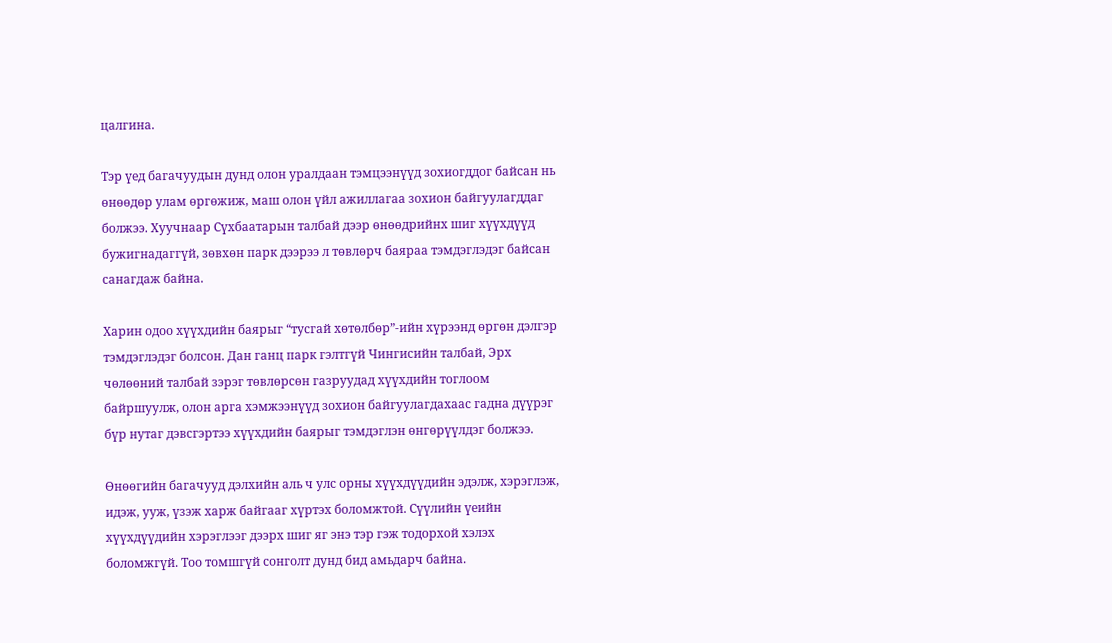цалгина.

Тэр үед багачуудын дунд олон уралдаан тэмцээнүүд зохиогддог байсан нь өнөөдөр улам өргөжиж, маш олон үйл ажиллагаа зохион байгуулагддаг болжээ. Хуучнаар Сүхбаатарын талбай дээр өнөөдрийнх шиг хүүхдүүд бужигнадаггүй, зөвхөн парк дээрээ л төвлөрч баяраа тэмдэглэдэг байсан санагдаж байна.

Харин одоо хүүхдийн баярыг “тусгай хөтөлбөр”-ийн хүрээнд өргөн дэлгэр тэмдэглэдэг болсон. Дан ганц парк гэлтгүй Чингисийн талбай, Эрх чөлөөний талбай зэрэг төвлөрсөн газруудад хүүхдийн тоглоом байршуулж, олон арга хэмжээнүүд зохион байгуулагдахаас гадна дүүрэг бүр нутаг дэвсгэртээ хүүхдийн баярыг тэмдэглэн өнгөрүүлдэг болжээ.

Өнөөгийн багачууд дэлхийн аль ч улс орны хүүхдүүдийн эдэлж, хэрэглэж, идэж, ууж, үзэж харж байгааг хүртэх боломжтой. Сүүлийн үеийн хүүхдүүдийн хэрэглээг дээрх шиг яг энэ тэр гэж тодорхой хэлэх боломжгүй. Тоо томшгүй сонголт дунд бид амьдарч байна.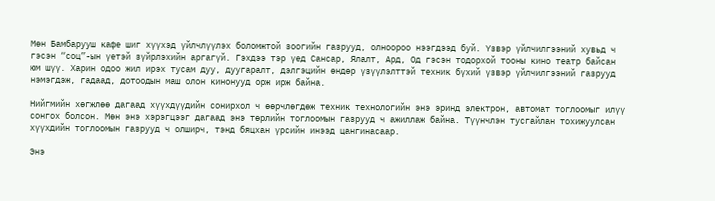Мөн Бамбарууш кафе шиг хүүхэд үйлчлүүлэх боломжтой зоогийн газрууд, олноороо нээгдээд буй. Үзвэр үйлчилгээний хувьд ч гэсэн “соц”-ын үетэй зүйрлэхийн аргагүй. Гэхдээ тэр үед Сансар, Ялалт, Ард, Од гэсэн тодорхой тооны кино театр байсан юм шүү. Харин одоо жил ирэх тусам дуу, дуугаралт, дэлгэцийн өндөр үзүүлэлттэй техник бүхий үзвэр үйлчилгээний газрууд нэмэгдэж, гадаад, дотоодын маш олон кинонууд орж ирж байна.

Нийгмийн хөгжлөө дагаад хүүхдүүдийн сонирхол ч өөрчлөгдөж техник технологийн энэ эринд электрон, автомат тоглоомыг илүү сонгох болсон. Мөн энэ хэрэгцээг дагаад энэ төрлийн тоглоомын газрууд ч ажиллаж байна. Түүнчлэн тусгайлан тохижуулсан хүүхдийн тоглоомын газрууд ч олширч, тэнд бяцхан үрсийн инээд цангинасаар.

Энэ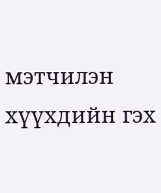мэтчилэн хүүхдийн гэх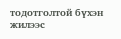тодотголтой бүхэн жилээс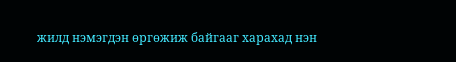жилд нэмэгдэн өргөжиж байгааг харахад нэн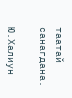таатай санагдана.

Ю.Халиун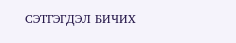СЭТГЭГДЭЛ БИЧИХ